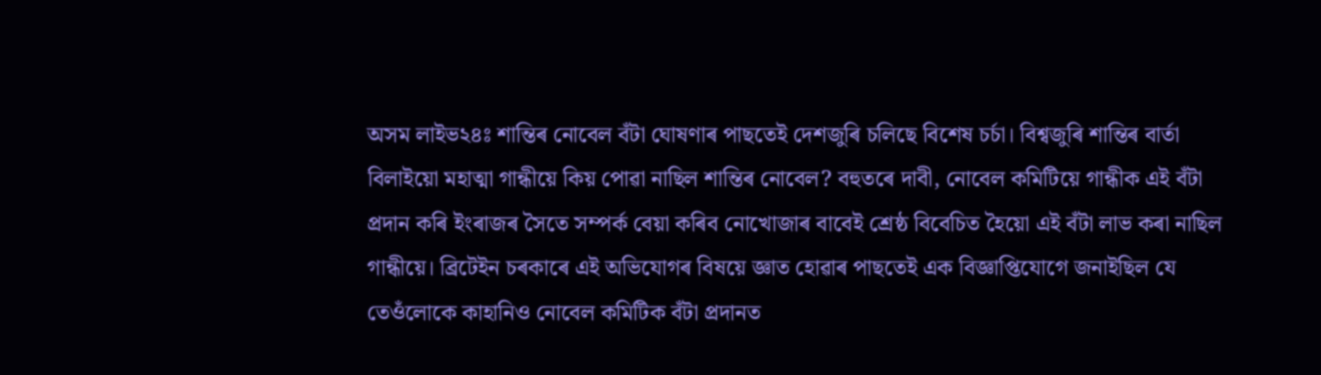অসম লাইভ২৪ঃ শান্তিৰ নোবেল বঁটা ঘোষণাৰ পাছতেই দেশজুৰি চলিছে বিশেষ চৰ্চা। বিশ্বজুৰি শান্তিৰ বাৰ্তা বিলাইয়ো মহাত্মা গান্ধীয়ে কিয় পোৱা নাছিল শান্তিৰ নোবেল? বহুতৰে দাবী, নোবেল কমিটিয়ে গান্ধীক এই বঁটা প্ৰদান কৰি ইংৰাজৰ সৈতে সম্পৰ্ক বেয়া কৰিব নোখোজাৰ বাবেই শ্ৰেষ্ঠ বিবেচিত হৈয়ো এই বঁটা লাভ কৰা নাছিল গান্ধীয়ে। ব্ৰিটেইন চৰকাৰে এই অভিযোগৰ বিষয়ে জ্ঞাত হোৱাৰ পাছতেই এক বিজ্ঞাপ্তিযোগে জনাইছিল যে তেওঁলোকে কাহানিও নোবেল কমিটিক বঁটা প্ৰদানত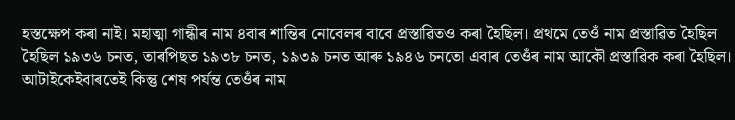হস্তক্ষেপ কৰা নাই। মহাত্মা গান্ধীৰ নাম ৪বাৰ শান্তিৰ নোবেলৰ বাবে প্ৰস্তাৱিতও কৰা হৈছিল। প্ৰথমে তেওঁ নাম প্ৰস্তাৱিত হৈছিল হৈছিল ১৯৩৬ চনত, তাৰপিছত ১৯৩৮ চনত, ১৯৩৯ চনত আৰু ১৯৪৬ চনতো এবাৰ তেওঁৰ নাম আকৌ প্ৰস্তাৱিক কৰা হৈছিল। আটাইকেইবাৰতেই কিন্তু শেষ পৰ্যন্ত তেওঁৰ নাম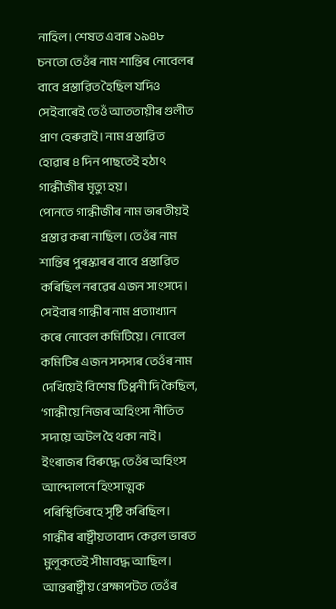নাহিল। শেষত এবাৰ ১৯৪৮ চনতো তেওঁৰ নাম শান্তিৰ নোবেলৰ বাবে প্ৰস্তাৱিত হৈছিল যদিও সেইবাৰেই তেওঁ আততায়ীৰ গুলীত প্ৰাণ হেৰুৱাই। নাম প্ৰস্তাৱিত হোৱাৰ ৪ দিন পাছতেই হঠাৎ গান্ধীজীৰ মৃত্যু হয়।
পোনতে গান্ধীজীৰ নাম ভাৰতীয়ই প্ৰস্তাৱ কৰা নাছিল। তেওঁৰ নাম শান্তিৰ পুৰস্কাৰৰ বাবে প্ৰস্তাৱিত কৰিছিল নৰৱেৰ এজন সাংসদে। সেইবাৰ গান্ধীৰ নাম প্ৰত্যাখ্যান কৰে নোবেল কমিটিয়ে। নোবেল কমিটিৰ এজন সদস্যৰ তেওঁৰ নাম দেখিয়েই বিশেষ টিপ্পনী দি কৈছিল, ‘গান্ধীয়ে নিজৰ অহিংসা নীতিত সদায়ে অটল হৈ থকা নাই। ইংৰাজৰ বিৰুদ্ধে তেওঁৰ অহিংস আন্দোলনে হিংসাত্মক পৰিস্থিতিৰহে সৃষ্টি কৰিছিল। গান্ধীৰ ৰাষ্ট্ৰীয়তাবাদ কেৱল ভাৰত মুলূকতেই সীমাবদ্ধ আছিল। আন্তৰাষ্ট্ৰীয় প্ৰেক্ষাপটত তেওঁৰ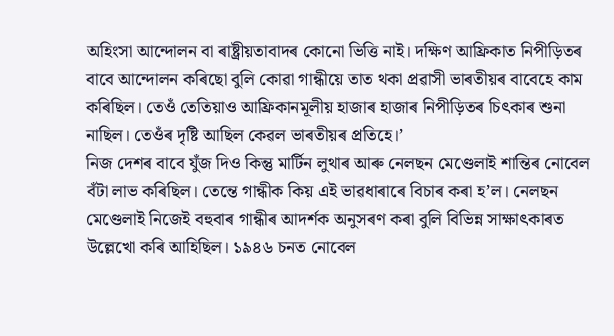অহিংসা আন্দোলন বা ৰাষ্ট্ৰীয়তাবাদৰ কোনো ভিত্তি নাই। দক্ষিণ আফ্ৰিকাত নিপীড়িতৰ বাবে আন্দোলন কৰিছো বুলি কোৱা গান্ধীয়ে তাত থকা প্ৰৱাসী ভাৰতীয়ৰ বাবেহে কাম কৰিছিল। তেওঁ তেতিয়াও আফ্ৰিকানমূলীয় হাজাৰ হাজাৰ নিপীড়িতৰ চিৎকাৰ শুনা নাছিল। তেওঁৰ দৃষ্টি আছিল কেৱল ভাৰতীয়ৰ প্ৰতিহে।’
নিজ দেশৰ বাবে যুঁজ দিও কিন্তু মাৰ্টিন লুথাৰ আৰু নেলছন মেণ্ডেলাই শান্তিৰ নোবেল বঁটা লাভ কৰিছিল। তেন্তে গান্ধীক কিয় এই ভাৱধাৰাৰে বিচাৰ কৰা হ’ল। নেলছন মেণ্ডেলাই নিজেই বহুবাৰ গান্ধীৰ আদৰ্শক অনুসৰণ কৰা বুলি বিভিন্ন সাক্ষাৎকাৰত উল্লেখো কৰি আহিছিল। ১৯৪৬ চনত নোবেল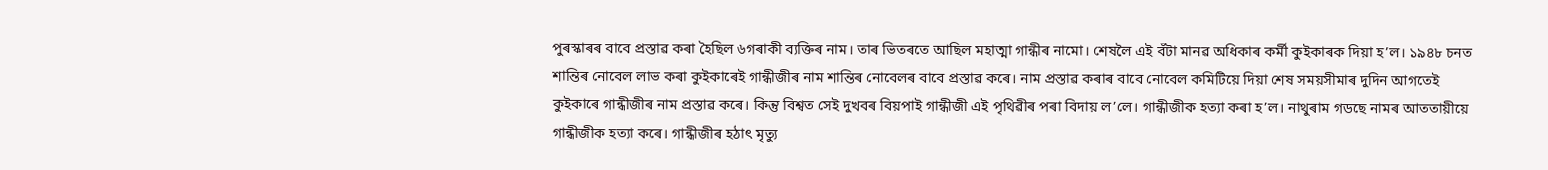পুৰস্কাৰৰ বাবে প্ৰস্তাৱ কৰা হৈছিল ৬গৰাকী ব্যক্তিৰ নাম। তাৰ ভিতৰতে আছিল মহাত্মা গান্ধীৰ নামো। শেষলৈ এই বঁটা মানৱ অধিকাৰ কৰ্মী কুইকাৰক দিয়া হ’ল। ১৯৪৮ চনত শান্তিৰ নোবেল লাভ কৰা কুইকাৰেই গান্ধীজীৰ নাম শান্তিৰ নোবেলৰ বাবে প্ৰস্তাৱ কৰে। নাম প্ৰস্তাৱ কৰাৰ বাবে নোবেল কমিটিয়ে দিয়া শেষ সময়সীমাৰ দুদিন আগতেই কুইকাৰে গান্ধীজীৰ নাম প্ৰস্তাৱ কৰে। কিন্তু বিশ্বত সেই দুখবৰ বিয়পাই গান্ধীজী এই পৃথিৱীৰ পৰা বিদায় ল’লে। গান্ধীজীক হত্যা কৰা হ’ল। নাথুৰাম গডছে নামৰ আততায়ীয়ে গান্ধীজীক হত্যা কৰে। গান্ধীজীৰ হঠাৎ মৃত্যু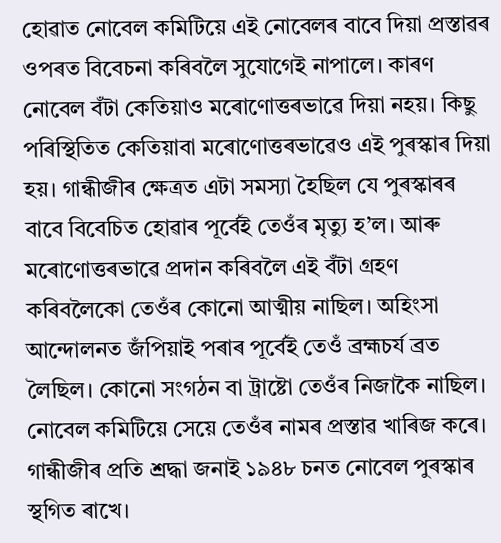হোৱাত নোবেল কমিটিয়ে এই নোবেলৰ বাবে দিয়া প্ৰস্তাৱৰ ওপৰত বিবেচনা কৰিবলৈ সুযোগেই নাপালে। কাৰণ নোবেল বঁটা কেতিয়াও মৰোণোত্তৰভাৱে দিয়া নহয়। কিছু পৰিস্থিতিত কেতিয়াবা মৰোণোত্তৰভাৱেও এই পুৰস্কাৰ দিয়া হয়। গান্ধীজীৰ ক্ষেত্ৰত এটা সমস্যা হৈছিল যে পুৰস্কাৰৰ বাবে বিবেচিত হোৱাৰ পূৰ্বেই তেওঁৰ মৃত্যু হ’ল। আৰু মৰোণোত্তৰভাৱে প্ৰদান কৰিবলৈ এই বঁটা গ্ৰহণ কৰিবলৈকো তেওঁৰ কোনো আত্মীয় নাছিল। অহিংসা আন্দোলনত জঁপিয়াই পৰাৰ পূৰ্বেই তেওঁ ব্ৰহ্মচৰ্য ব্ৰত লৈছিল। কোনো সংগঠন বা ট্ৰাষ্টো তেওঁৰ নিজাকৈ নাছিল। নোবেল কমিটিয়ে সেয়ে তেওঁৰ নামৰ প্ৰস্তাৱ খাৰিজ কৰে। গান্ধীজীৰ প্ৰতি শ্ৰদ্ধা জনাই ১৯৪৮ চনত নোবেল পুৰস্কাৰ স্থগিত ৰাখে।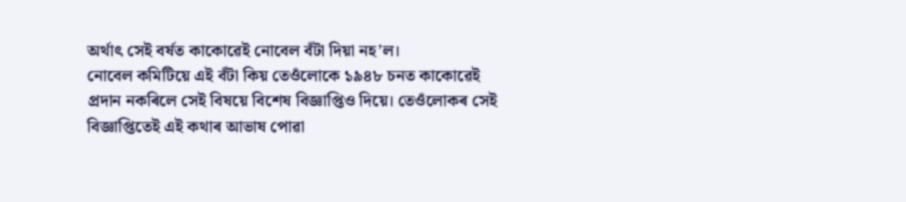অৰ্থাৎ সেই বৰ্ষত কাকোৱেই নোবেল বঁটা দিয়া নহ’ল।
নোবেল কমিটিয়ে এই বঁটা কিয় তেওঁলোকে ১৯৪৮ চনত কাকোৱেই প্ৰদান নকৰিলে সেই বিষয়ে বিশেষ বিজ্ঞাপ্তিও দিয়ে। তেওঁলোকৰ সেই বিজ্ঞাপ্তিতেই এই কথাৰ আভাষ পোৱা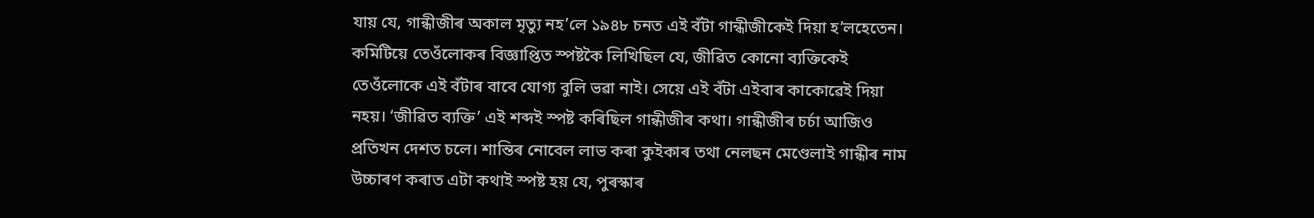যায় যে, গান্ধীজীৰ অকাল মৃত্যু নহ’লে ১৯৪৮ চনত এই বঁটা গান্ধীজীকেই দিয়া হ’লহেতেন। কমিটিয়ে তেওঁলোকৰ বিজ্ঞাপ্তিত স্পষ্টকৈ লিখিছিল যে, জীৱিত কোনো ব্যক্তিকেই তেওঁলোকে এই বঁটাৰ বাবে যোগ্য বুলি ভৱা নাই। সেয়ে এই বঁটা এইবাৰ কাকোৱেই দিয়া নহয়। ‘জীৱিত ব্যক্তি’ এই শব্দই স্পষ্ট কৰিছিল গান্ধীজীৰ কথা। গান্ধীজীৰ চৰ্চা আজিও প্ৰতিখন দেশত চলে। শান্তিৰ নোবেল লাভ কৰা কুইকাৰ তথা নেলছন মেণ্ডেলাই গান্ধীৰ নাম উচ্চাৰণ কৰাত এটা কথাই স্পষ্ট হয় যে, পুৰস্কাৰ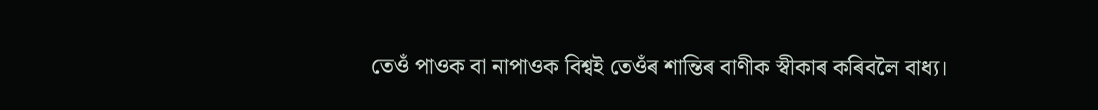তেওঁ পাওক বা নাপাওক বিশ্বই তেওঁৰ শান্তিৰ বাণীক স্বীকাৰ কৰিবলৈ বাধ্য।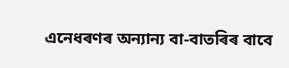এনেধৰণৰ অন্যান্য বা-বাতৰিৰ বাবে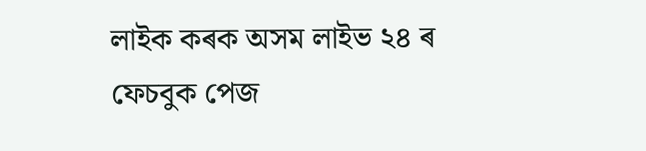লাইক কৰক অসম লাইভ ২৪ ৰ ফেচবুক পেজ